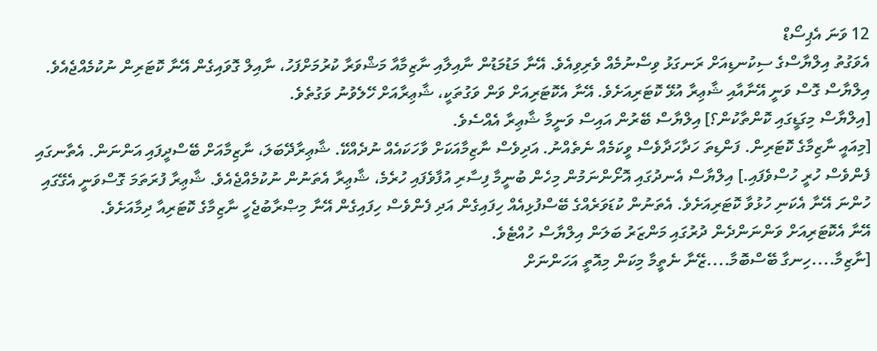12 ވަނަ އެޕިސޯޑް
އެވަގުތު އިލްޔާސްގެ ސިކުނޑިއަށް ރަނގަޅު ވިސްނުމެއް ވެރިވިއެވެ. އޭނާ މަޑުމަޑުން ނާއިލާއި ނާޒިމާއާ މަޝްވަރާ ކުރުމަށްފަހު، ނާއިލް ގޮވައިގެން އޭނާ ކޮޓަރިން ނުކުމެއްޖެއެވެ. އިލްޔާސް ގޮސް ވަނީ އޭނާއާއި ޝާޢިރާ އުޅޭ ކޮޓަރިއަށެވެ. އޭނާ އެކޮޓަރިއަށް ވަން ވަގުތަކީ، ޝާޢިރާއަށް ހޭލެވުނު ވަގުތެވެ.
[އިލްޔާސް މިގަޑީގައި ކޮންތާކުން؟] އިލްޔާސް ބޭރުން އައިސް ވަނީމާ ޝާޢިރާ އެއްސެވެ.
[މިއައީ ނާޒިމާގެ ކޮޓަރިން. ފަންޑިތަ ހަދާހަދާވެސް ވީކަމެއް ނެތެއްނު. އަދިވެސް ނާޒިމާއަކަށް ވާހަކައެއް ނުދެއްކޭ. ޝާޢިރާދޭބަލަ، ނާޒިމާއަށް ބޭސްދީފައި އަންނަން. އެތާނގައި ފެންވެސް ހުރީ ހުސްވެފައި.] އިލްޔާސް އެނދުގައި އޮށޯންނަމުން މިހެން ބުނީމާ ފިސާރި އުފާވެފައި ހުރެމެ، ޝާޢިރާ އެތަނުން ނުކުމެއްޖެއެވެ. ޝާޢިރާ ފުރަތަމަ ގޮސްވަނީ އެގޭގައި ހުންނަ އޭނާ އެކަނި ހުޅުވާ ކޮޓަރިއަށެވެ. އެތަނުން ކުޑަވަރެއްގެ ބޭސްފުޅިއެއް ހިފައިގެން އަދި ފެންވެސް ހިފައިގެން އޭނާ މިޞްރާބުޖެހީ ނާޒިމާގެ ކޮޓަރިއާ ދިމާއަށެވެ.
އޭނާ އެކޮޓަރިއަށް ވަންނަންދެން ދުރުގައި މަންޒަރު ބަލަން އިލްޔާސް ހުއްޓެވެ.
[ނާޒިމާ....ހިނގާ ބޭސްބޮމާ....ޒޭނާ ނެތީމާ މިކަން މިއޮތީ އަހަންނަށް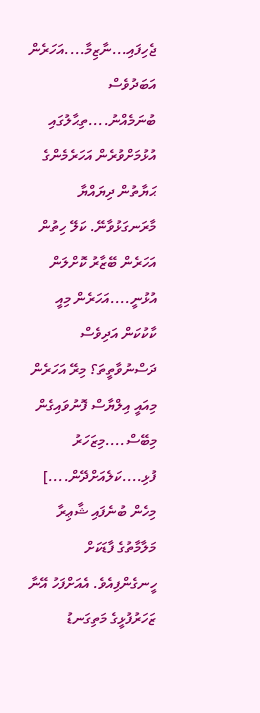ޖެހިފައި...ނާޒިމާ....އަހަރެން އަބަދުވެސް ބުނަމެއްނު....ތިޙާލުގައި އުޅުމަށްވުރެން އަހަރެމެންގެ ޙަޔާތުން ދިޔައްޔާ މާރަނގަޅުވާނޭ. ކަލޭ ހިތުން އަހަރެން ބޭޒާރު ކޮށްލަން އުޅުނީ....އަހަރެން މިއީ ކާކުކަން އަދިވެސް ދަސްނުވާތީތަ؟ މިރޭ އަހަރެން މިއައީ އިލްޔާސް ފޮނުވައިގެން މިބޭސް....މިޒަހަރު ފުޅި....ކަލެއަށްދޭން....] މިހެން ބުނެފައި ޝާޢިރާ މަލާމާތުގެ ފާޑަކަށް ހީނގެންފިއެވެ. އެއަށްފަހު އޭނާ ޒަހަރުފުޅީގެ މަތިގަނޑު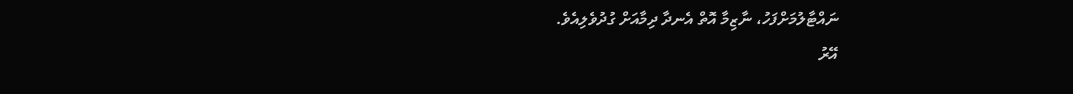ނައްޓާލުމަށްފަހު، ނާޒިމާ އޮތް އެނދާ ދިމާއަށް ގުދުވެލިއެވެ.
އޭރު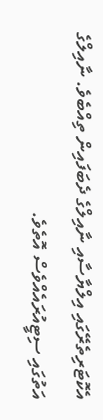އެކޮޓަރިތެރޭގައި އިލްޔާސާއި ނާއިލްގެ ދެބަފައިން ތިއްބެވެ. ނާއިލްގެ އަތުގައި ސިޓީއުރައެއްވެސް އޮތެވެ.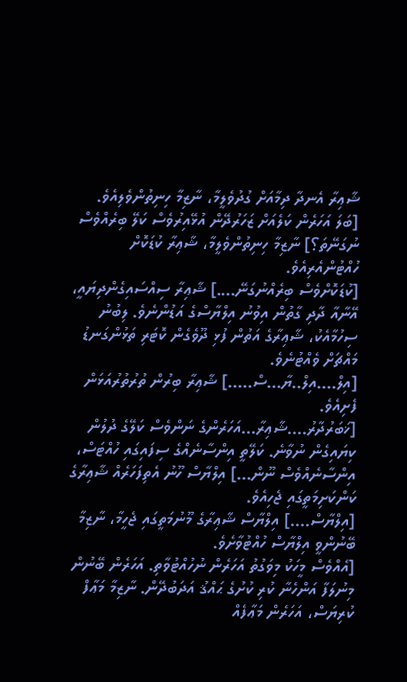ޝާޢިރާ އެނދާ ދިމާއަށް ގުދުވެލީމާ، ނާޒިމާ ހިނިތުންވެލިއެވެ.
[ބަލަ އަހަރެން ކަލެއަށް ޒަހަރުދޭން އުޅޭއިރުވެސް ކަލޭ ބިރެއްވެސް ނުގަނޭތަ؟] ނާޒިމާ ހިނިތުންވެލީމާ، ޝާޢިރާ ކުޑަކޮށް ހުއްޓުންއެރިއެވެ.
[ކުޑަކޮށްވެސް ބިރެއްނުގަނޭ....] ޝާޢިރާ ސިއްސައިގެންދިޔައީ، އޭނާއާ ދާދި ގާތުން އިވުނު އިލްޔާސްގެ އަޑުންނެވެ. ލިބުނު ސިހުމާއެކު، ޝާޢިރާގެ އަތުން ފުޅި ދޫވެގެން ކޮޓަރި ތަޅުންގަނޑު މައްޗަށް ވެއްޓުނެވެ.
[އިލް....އިލް..ޔާ...ސް.....] ޝާޢިރާ ބިރުން ތުރުތުރުއަޅަން ފެށިއެވެ.
[ޚަބަރުދާރު....ޝާޢިރާ...އަހަރެންގެ ނަންވެސް ކަލޭގެ ދުލުން ކިޔައިގެން ނުވާނެ. ކަލޭތީ އިންސާނެއްގެ ސިފައިގައި ހުއްޓަސް، އިންސާނެއްވެސް ނޫން...] އިލްޔާސް ހޫނު އެތިފަހަރެއް ޝާޢިރާގެ ކަންކަށިމަތީގައި ޖެހިއެވެ.
[އިލްޔާސް....] އިލްޔާސް ޝާޢިރާގެ މޫނުމަތީގައި ޖެހީމާ، ނާޒިމާ ބޭނުންވީ އިލްޔާސް ހުއްޓުވާށެވެ.
[އެއްވެސް މީހަކު މިވަގުތު އަހަރެން ނުހުއްޓުވާތި. އަހަރެން ބޭނުން މިނުލަފާ އަންހެނާ ކުރި ކުށުގެ ޙައްޤު އަދަބުދޭން. ނާޒިމާ މަޢާފް ކުރިޔަސް، އަހަރެން މަޢާފެއް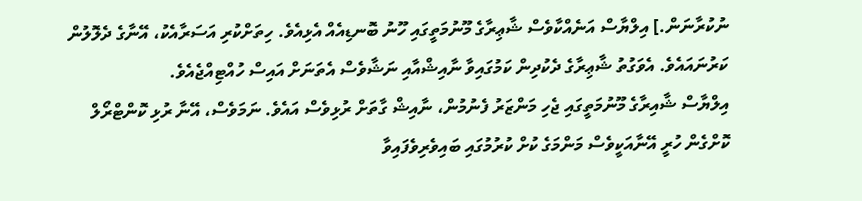ނުކުރާނަން.] އިލްޔާސް އަނެއްކާވެސް ޝާޢިރާގެ މޫނުމަތީގައި ހޫނު ބޮނޑިއެއް އެޅިއެވެ. ހިތަށްކުރި އަސަރާއެކު، އޭނާގެ ދެލޮލުން ކަރުނައައެވެ. އެވަގުތު ޝާޢިރާގެ ދެކުދިން ކަމުގައިވާ ނާއިޝްއާއި ނަޝާވެސް އެތަނަށް އައިސް ހުއްޓިއްޖެއެވެ.
އިލްޔާސް ޝާއިރާގެ މޫނުމަތީގައި ޖެހި މަންޒަރު ފެނުމުން، ނާއިޝް ގާތަށް ރުޅިވެސް އައެވެ. ނަމަވެސް، އޭނާ ރުޅި ކޮންޓްރޯލް ކޮށްގެން ހުރީ އޭނާއަކީވެސް މަންމަގެ ކުށް ކުރުމުގައި ބައިވެރިވެފައިވާ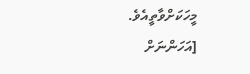މީހަކަށްވާތީއެވެ.
[އަހަންނަށް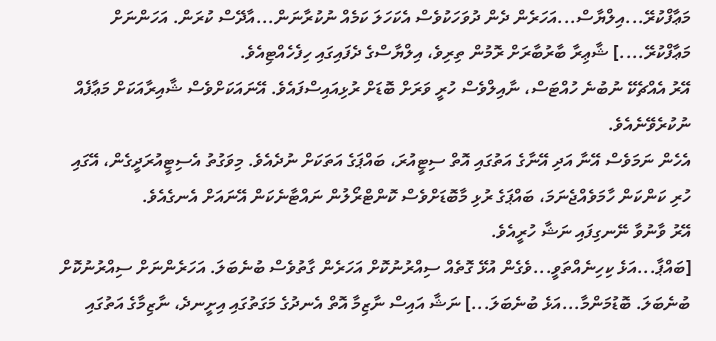މަޢާފްކުރޭ...އިލްޔާސް...އަހަރެން ދެން ދުވަހަކުވެސް އެކަހަލަ ކަމެއް ނުކުރާނަން...އާދޭސް ކުރަން. އަހަންނަށް މަޢާފްކުރޭ....] ޝާޢިރާ ބާރުބާރަށް ރޮމުން ތިރިވެ، އިލްޔާސްގެ ދެފައިގައި ހިފެހެއްޓިއެވެ.
އޭރު އެއްޗެކޭ ނުބުނެ ހުއްޓަސް، ނާއިލްވެސް ހުރީ ވަރަށް ބޮޑަށް ރުޅިއައިސްފައެވެ. އޭނައަކަށްވެސް ޝާއިރާއަކަށް މަޢާފެއް ނުކުރެވޭނެއެވެ.
އެހެން ނަމަވެސް އޭނާ އަދި އޭނާގެ އަތުގައި އޮތް ސިޓީއުރަ، ބައްޕަގެ އަތަކަށް ނުދެއެވެ. މިވަގުތު އެސިޓީއުރަދީގެން، އޭގައި ހުރި ކަންކަން ހާމަވެއްޖެނަމަ، ބައްޕަގެ ރުޅި މާބޮޑަށްވެސް ކޮންޓްރޯލުން ނައްޓާނެކަން އޭނައަށް އެނގެއެވެ.
އޭރު ވާނުވާ ނޭނގިފައި ނަޝާ ހުރީއެވެ.
[ބައްޕާ...އަޅެ ކިހިނެއްތަވީ...ވެގެން އުޅޭ ގޮތެއް ސިއްރުނުކޮށް އަހަރެން ގާތުވެސް ބުނެބަލަ. އަހަރެންނަށް ސިއްރުނުކޮށް ބުނެބަލަ. ބޮޑުމަންމާ...އަޅެ ބުނެބަލަ...] ނަޝާ އައިސް ނާޒިމާ އޮތް އެނދުގެ މަގަތުގައި އިށީނދެ، ނާޒިމާގެ އަތުގައި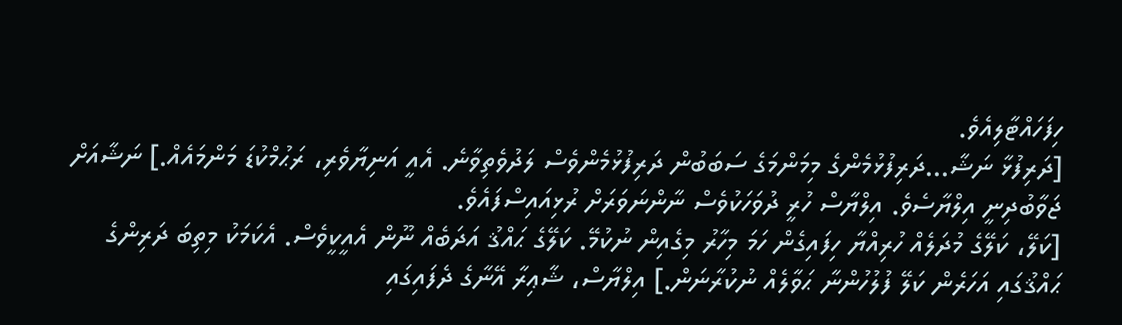ހިފަހައްޓާލިއެވެ.
[ދަރިފުޅާ ނަޝާ...ދަރިފުޅުމެންގެ މިމަންމަގެ ސަބަބުން ދަރިފުޅުމެންވެސް ލަދުވެތިވާނެ. އެއީ އަނިޔާވެރި، ރަޙުމްކުޑަ މަންމައެއް.] ނަޝާއަށް ޖަވާބުދިނީ އިލްޔާސެވެ. އިލްޔާސް ހުރީ ދުވަހަކުވެސް ނާންނަވަރަށް ރުޅިއައިސްފައެވެ.
[ކަލޭ، ކަލޭގެ މުދަލެއް ހުރިއްޔާ ހިފައިގެން ހަމަ މިހާރު މިގެއިން ނުކުމޭ. ކަލޭގެ ޙައްޤު އަދަބެއް ނޫން އެއީކީވެސް. އެކަމަކު މިތިބަ ދަރިންގެ ޙައްޤުގައި އަހަރެން ކަލޭ ފުލުހުންނާ ޙަވާލެއް ނުކުރާނަން.] އިލްޔާސް، ޝާޢިރާ އޭނާގެ ދެފައިގައި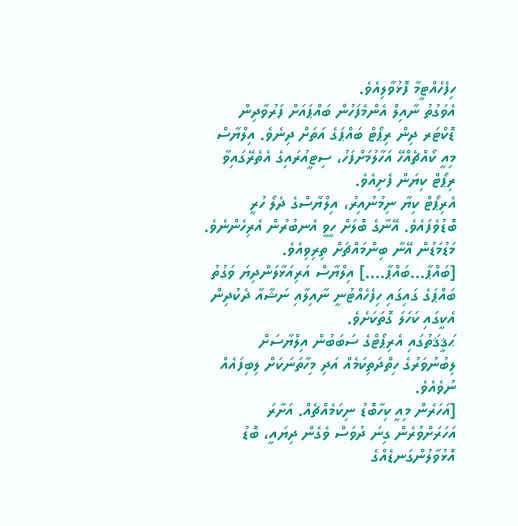ހިފެހެއްޓީމާ ފޮޅުވާލިއެވެ.
އެވަގުތު ނާއިލް އެންމެފަހުން ބައްޕައަށް ފަރުވާދިން ޑޮކްޓަރ ދިން ރިޕޯޓް ބައްޕަގެ އަތަށް ދިނެވެ. އިލްޔާސް މިއީ ކޯއްޗެއްހޭ އަހާލުމަށްފަހު، ސިޓީއުރައިގެ އެތެރޭގައިވާ ރިޕޯޓް ކިޔަން ފެށިއެވެ.
އެރިޕޯޓް ކިޔާ ނިމުނުއިރު، އިލްޔާސްގެ ދެލޯ ހުރީ ބޮޑުވެފައެވެ. އޭނާގެ ބޮލަށް ހީވީ އެނބުރުން އެރިހެންނެވެ. މަޑުމަޑުން އޭނާ ބިންމައްޗަށް ތިރިވިއެވެ.
[ބައްޕާ...ބައްޕާ....] އިލްޔާސް އަރިއަޅާލަންދިޔަ ވަގުތު ބައްޕަގެ ގައިގައި ހިފެހެއްޓުނީ ނާއިލާއި ނަޝާއާ ދެކުދިން އެކީގައި ކަހަލަ ގޮތަކަށެވެ.
ޙަޤީޤަތުގައި އެރިޕޯޓްގެ ސަބަބުން އިލްޔާސަށް ލިބުނުވަރުގެ ހިތްދަތިކަމެއް އަދި މިހާތަނަކަށް ލިބިފައެއް ނުވެއެވެ.
[އަހަރެން މިއީ ކިހާބޮޑު ނިކަމެއްޗެއް. އަށާރަ އަހަރަށްވުރެން ގިނަ ދުވަސް ވެގެން ދިޔައީ، ބޮޑު އޮޅުވާލުންގަނޑެއްގެ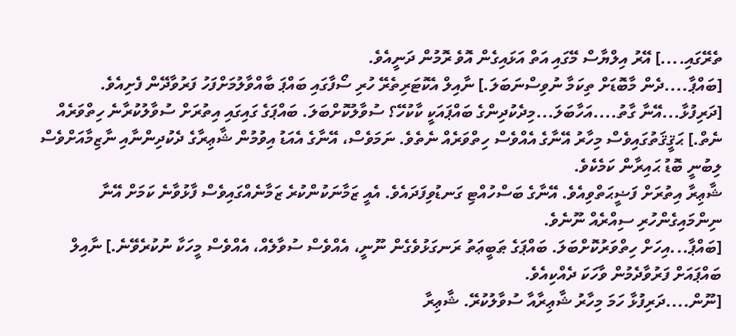ތެރޭގައި....] އޭރު އިލްޔާސް މޭގައި އަތް އަޅައިގެން އޮވެ ރޮމުން ދަނީއެވެ.
[ބައްޕާ....ދެން މާބޮޑަށް ތިކަމާ ނުވިސްނަބަލަ.] ނާއިލް އެކޮޓަރިތެރޭ ހުރި ސޯފާގައި ބައްޕަ ބާއްވާލުމަށްފަހު ފަރުވާދޭން ފެށިއެވެ.
[ދަރިފުޅާ...އޭނާ ގާތު....އަހާބަލަ...މިދެކުދިންގެ ބައްޕައަކީ ކާކުހޭ؟ ސުވާލުކޮށްބަލަ. ބައްޕަގެ ގައިގައި އިތުރަށް ސުވާލުކުރާނެ ހިތްވަރެއް ނެތް.] ޙަޤީޤަތުގައިވެސް މިހާރު އޭނާގެ އެއްވެސް ހިތްވަރެއް ނެތެވެ. ނަމަވެސް، އޭނާގެ އެއަޑު އިވުމުން ޝާޢިރާގެ ދެކުދިންނާއި ނާޒިމާއަށްވެސް ލިބުނީ ބޮޑު ޙައިރާން ކަމެކެވެ.
ޝާޢިރާ އިތުރަށް ފަޟީޙަތްވިއެވެ. އޭނާގެ ބަސްހުއްޓި ގަނޑުވިފަދައެވެ. އެއީ ޒަމާނަކުންކުރެ ޒަމާނެއްގައިވެސް ފާޅުވާނެ ކަމަށް އޭނާ ނިންމައިގެންހުރި ސިއްރެއް ނޫނެވެ.
[ބައްޕާ...އިހަށް ހިތްވަރުކޮށްބަލަ. ބައްޕަގެ ޠަބީޢަތު ރަނގަޅުވެގެން ނޫނީ، އެއްވެސް ސުވާލެއް، އެއްވެސް މީހަކާ ނުކުރެވޭނެ.] ނާއިލް ބައްޕައަށް ފަރުވާދެމުން ވާހަކަ ދެއްކިއެވެ.
[ނޫން....ދަރިފުޅާ ހަމަ މިހާރު ޝާޢިރާއާ ސުވާލުކުރޭ. ޝާޢިރާ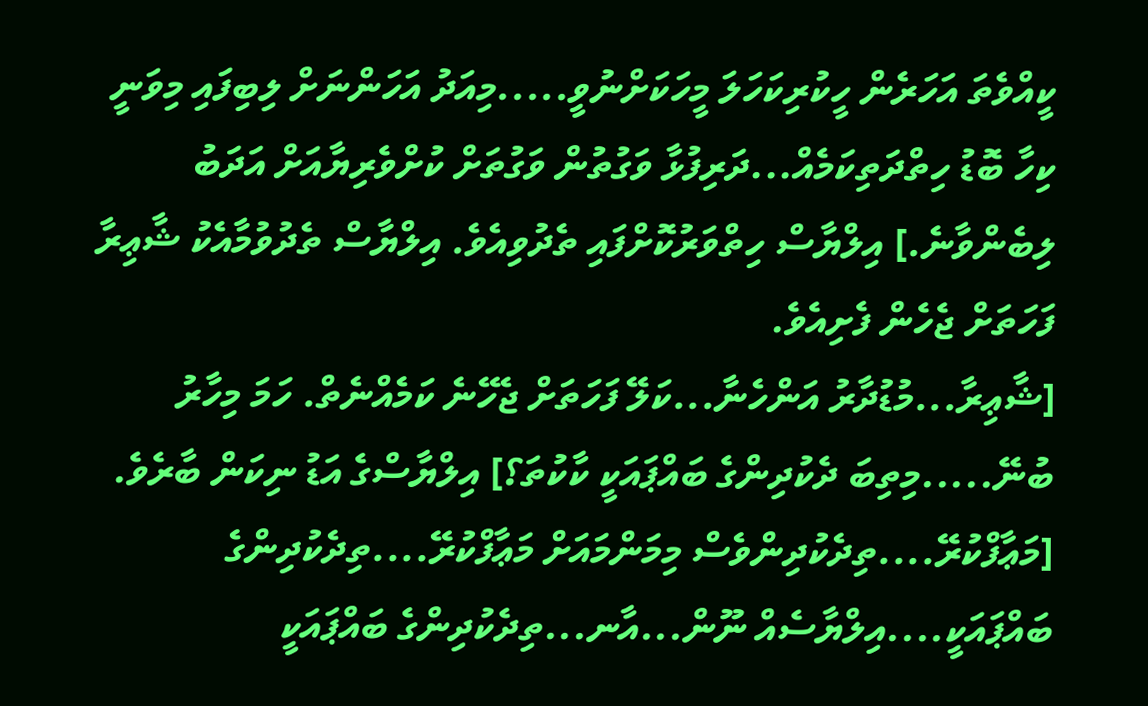ކީއްވެތަ އަހަރެން ހީކުރިކަހަލަ މީހަކަށްނުވީ.....މިއަދު އަހަންނަށް ލިބިފައި މިވަނީ ކިހާ ބޮޑު ހިތްދަތިކަމެއް...ދަރިފުޅާ ވަގުތުން ވަގުތަށް ކުށްވެރިޔާއަށް އަދަބު ލިބެންވާނެ.] އިލްޔާސް ހިތްވަރުކޮށްފައި ތެދުވިއެވެ. އިލްޔާސް ތެދުވުމާއެކު ޝާޢިރާ ފަހަތަށް ޖެހެން ފެށިއެވެ.
[ޝާޢިރާ...މުޑުދާރު އަންހެނާ...ކަލޭ ފަހަތަށް ޖެހޭނެ ކަމެއްނެތް. ހަމަ މިހާރު ބުނޭ.....މިތިބަ ދެކުދިންގެ ބައްޕައަކީ ކާކުތަ؟] އިލްޔާސްގެ އަޑު ނިކަން ބާރެވެ.
[މަޢާފްކުރޭ....ތިދެކުދިންވެސް މިމަންމައަށް މަޢާފްކުރޭ....ތިދެކުދިންގެ ބައްޕައަކީ....އިލްޔާސެއް ނޫން...އާނ...ތިދެކުދިންގެ ބައްޕައަކީ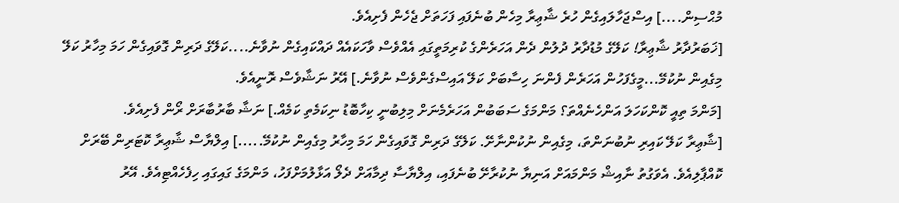މުޙްސިން....] އިސްޖަހާލައިގެން ހުރެ ޝާޢިރާ މިހެން ބުނެފައި ފަހަތަށް ޖެހެން ފެށިއެވެ.
[ޚަބަރުދާރު ޝާޢިރާ! ކަލޭގެ މުޑުދާރު ދުލުން ދެން އަހަރެންގެ ކުރިމަތީގައި އެއްވެސް ވާހަކައެއް ދައްކައިގެން ނުވާނެ....ކަލޭގެ ދަރިން ގޮވައިގެން ހަމަ މިހާރު ކަލޭ މިގެއިން ނުކުމޭ...މީގެފަހުން އަހަރެން ފެންނަ ހިސާބަށް ކަލޭ އައިސްގެންވެސް ނުވާނެ.] އޭރު ނަޝާވެސް ރޮނީއެވެ.
[މަންމަ ތިއީ ކޮންކަހަލަ އަންހެނެއްތަ؟ މަންމަގެ ސަބަބުން އަހަރެމެނަށް މިލިބުނީ ކިހާބޮޑު ނިކަމެތި ކަމެއް.] ނަޝާ ބާރުބާރަށް ރޯން ފެށިއެވެ.
[ޝާޢިރާ ކަލޭ ކައިރި ނުބުނަންތަ، މިގެއިން ނުކުންނާށޭ. ކަލޭގެ ދަރިން ގޮވައިގެން ހަމަ މިހާރު މިގެއިން ނުކުމޭ.....] އިލްޔާސް ޝާޢިރާ ކޮޓަރިން ބޭރަށް ކޮއްޕާލިއެވެ. އެވަގުތު ނާއިޝް މަންމައަށް އަނިޔާ ނުކުރާށޭ ބުނެފައި، އިލްޔާސާ ދިމާއަށް ދެލޯ އަޅާލުމަށްފަހު، މަންމަގެ ގައިގައި ހިފެހެއްޓިއެވެ. އޭރު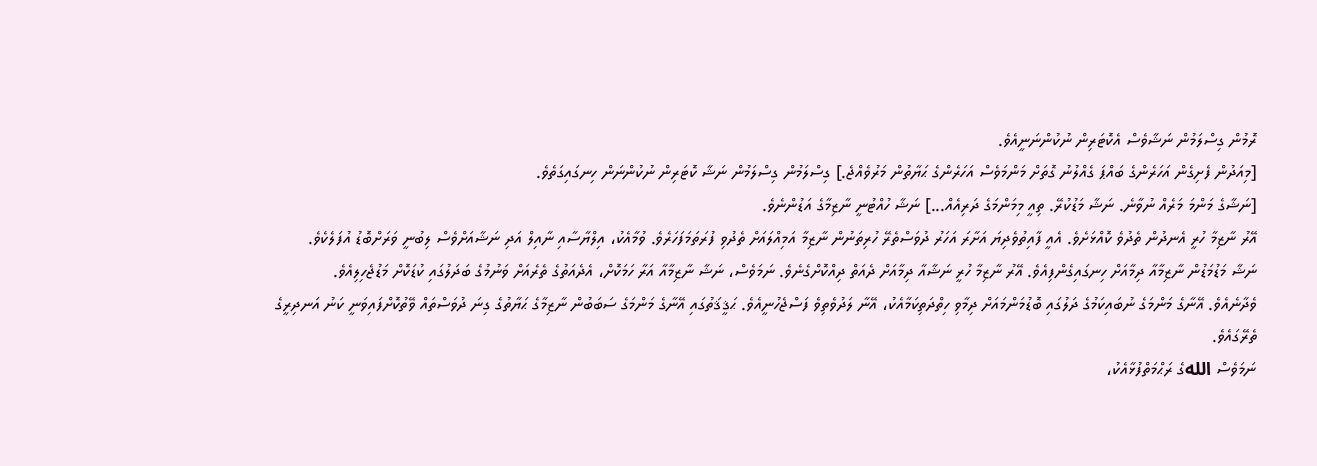ރޮމުން ގިސްލަމުން ނަޝާވެސް އެކޮޓަރިން ނުކުންނަނީއެވެ.
[މިއަދުން ފެށިގެން އަހަރެންގެ ބައްޕަ ގެއްލުނު ގޮތަށް މަންމަވެސް އަހަރެންގެ ޙަޔާތުން މަރުވެއްޖެ.] ގިސްލަމުން ގިސްލަމުން ނަޝާ ކޮޓަރިން ނުކުންނަން ހިނގައިގަތެވެ.
[ނަޝާގެ މަންމަ މަރެއް ނުވާނެ. ނަޝާ މަޑުކުރޭ. ތިއީ މިމަންމަގެ ދަރިއެއް...] ނަޝާ ހުއްޓުނީ ނާޒިމާގެ އަޑުންނެވެ.
އޭރު ނާޒިމާ ހުރީ އެނދުން ތެދުވެ ކޮއްޅަށެވެ. އެއީ ފާއިތުވެދިޔަ އަށާރަ އަހަރު ދުވަސްތެރޭ ހުރިތަނުން ނާޒިމާ އަމިއްލައަށް ތެދުވި ފުރަތަމަފަހަރެވެ. ވުމާއެކު، އިލްޔާސާއި ނާއިލް އަދި ނަޝާއަށްވެސް ލިބުނީ ވަރަށްބޮޑު އުފަލެކެވެ.
ނަޝާ މަޑުމަޑުން ނާޒިމާއާ ދިމާއަށް ހިނގައިގެންފިއެވެ. އޭރު ނާޒިމާ ހުރީ ނަޝާއާ ދިމާއަށް ދެއަތް ދިއްކޮށްގެނެވެ. ނަމަވެސް، ނަޝާ ނާޒިމާއާ އަރާ ހަމަކޮށް، އެދެއަތުގެ ތެރެއަށް ވަނުމުގެ ބަދަލުގައި ކުޑަކޮށް މަޑުޖެހިލިއެވެ.
ވެދާނެއެވެ. އޭނާގެ މަންމަގެ ނުބައިކަމުގެ ދަލުގައި ބޮޑުމަންމައަށް ދިމާވި ހިތްދަތިކަމާއެކު، އޭނާ ލަދުވެތިވެ ފަސްޖެހުނީއެވެ. ޙަޤީޤަތުގައި އޭނާގެ މަންމަގެ ސަބަބުން ނާޒިމާގެ ޙަޔާތުގެ ގިނަ ދުވަސްތައް ވޭތުކޮށްފައިވަނީ ކަނު އަނދިރީގެ ތެރޭގައެވެ.
ނަމަވެސް اللهގެ ރަޙްމަތްފުޅާއެކު،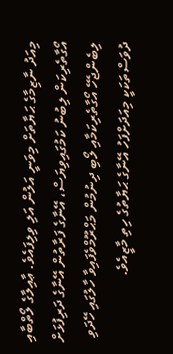މިއަދު ނާޒިމާގެ ޙަޔާތަށް މިވަނީ އަލުން އަލި ވިލިފައެވެ. ޢާއިލާގެ ލޯތްބާއި އޯގާތެރިކަން ލިބުނު ކަމުގައިވިޔަސް، އޭނާގެ ފަރާތުން އޭނާގެ ދަރިފުޅަށް ލިބެންޖެހޭ އޯގާތެރިކަމާއި ލޯބި ދިނުމުން މަޙްރޫމްވެފައިވާ ހާލުގައި ހޭދަވި ދުވަސްތަކަކީ މިއަދަށްފަހު އޭނާގެ ޙަޔާތުގެ ހިތި މާޒީއެވެ.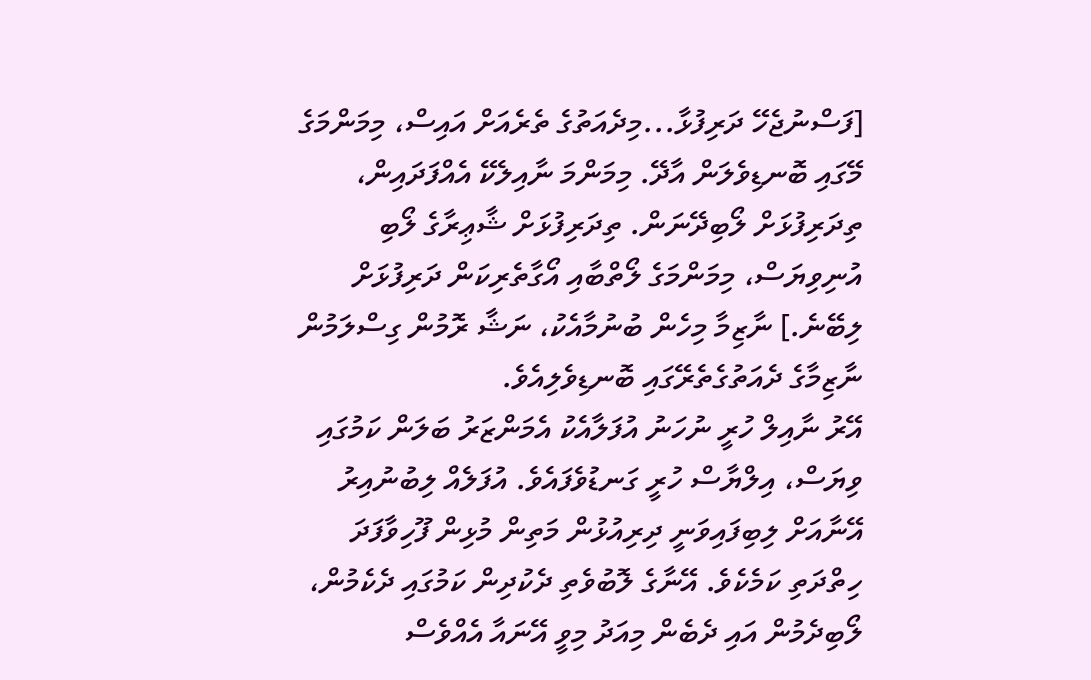[ފަސްނުޖެހޭ ދަރިފުޅާ...މިދެއަތުގެ ތެރެއަށް އައިސް، މިމަންމަގެ މޭގައި ބޮނޑިވެލަން އާދޭ. މިމަންމަ ނާއިލެކޭ އެއްފަދައިން، ތިދަރިފުޅަށް ލޯބިދޭނަން. ތިދަރިފުޅަށް ޝާޢިރާގެ ލޯބި އުނިވިޔަސް، މިމަންމަގެ ލޯތްބާއި އޯގާތެރިކަން ދަރިފުޅަށް ލިބޭނެ.] ނާޒިމާ މިހެން ބުނުމާއެކު، ނަޝާ ރޮމުން ގިސްލަމުން ނާޒިމާގެ ދެއަތުގެތެރޭގައި ބޮނޑިވެލިއެވެ.
އޭރު ނާއިލް ހުރީ ނުހަނު އުފަލާއެކު އެމަންޒަރު ބަލަން ކަމުގައި ވިޔަސް، އިލްޔާސް ހުރީ ގަނޑުވެފައެވެ. އުފަލެއް ލިބުނުއިރު އޭނާއަށް ލިބިފައިވަނީ ދިރިއުޅުން މަތިން މުޅިން ފޫހިވާފަދަ ހިތްދަތި ކަމެކެވެ. އޭނާގެ ލޮބުވެތި ދެކުދިން ކަމުގައި ދެކެމުން، ލޯބިދެމުން އައި ދެބެން މިއަދު މިވީ އޭނައާ އެއްވެސް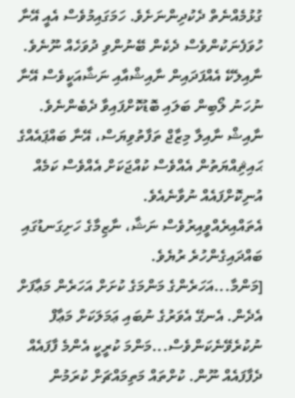ގުޅުމެއްނެތް ދެކުދިންނަށެވެ. ހަމަގައިމުވެސް އެއީ އޭނާ ހުވަފެނަކުންވެސް ދެކެން ބޭނުންވި ދުވަހެއް ނޫނެވެ.
ނާއިލެކޭ އެއްފަދައިން ނާއިޝްއާއި ނަޝާއަކީވެސް އޭނާ ނުހަނު ލޯބިން ބަލައި ބޮޑުކޮށްފައިވާ ދެބެންނެވެ. ނާއިޝް ނާއިލާ މިޒާޖް ތަފާތުވިޔަސް، އޭނާ ބައްޕައެއްގެ ޙައިޘިއްޔަތުން އެއްވެސް ކުއްޖަކަށް އެއްވެސް ކަމެއް އުނިކޮށްފައެއް ނުވާނެއެވެ.
އެތައްއިރެއްވީއިރުވެސް ނަޝާ، ނާޒިމާގެ ހަށިގަނޑުގައި ބައްދައިގެންހުރެ ރުޔެވެ.
[މަންމާ...އަހަރެންގެ މަންމަގެ ކުށަށް އަހަރެން މަޢާފަށް އެދެން. އެނގޭ އެވަރުގެ ނުބައި ޢަމަލަކަށް މަޢާފް ނުކުރެވޭނެކަންވެސް...މަންމަ ކުރީކީ އެންމެ ފާފައެއް ދެފާފައެއް ނޫން. ކުށްތައް މަތިމައްޗަށް ކުރަމުން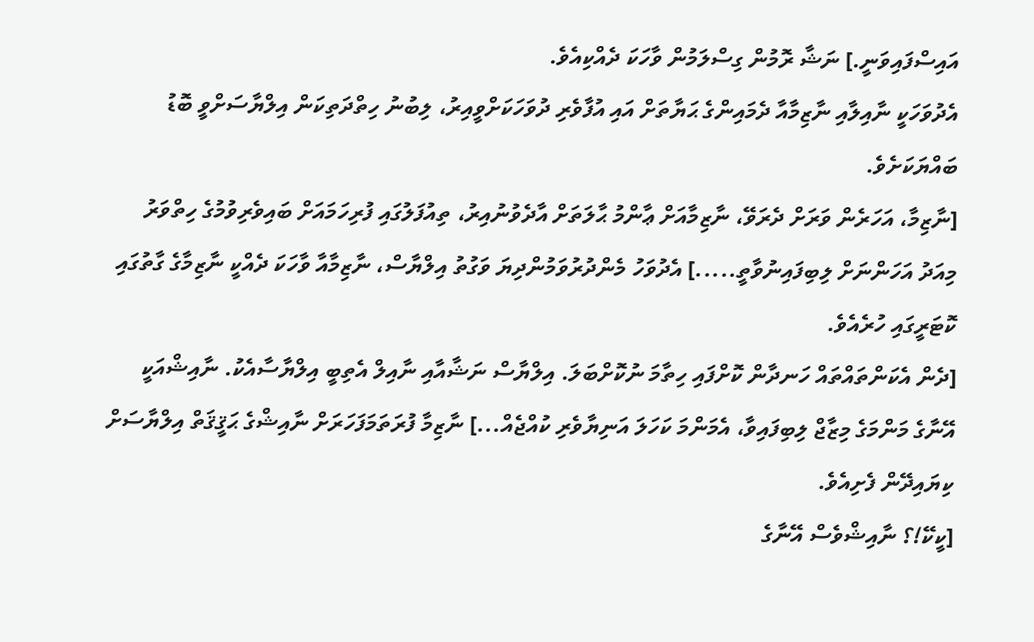އައިސްފައިވަނީ.] ނަޝާ ރޮމުން ގިސްލަމުން ވާހަކަ ދެއްކިއެވެ.
އެދުވަހަކީ ނާއިލާއި ނާޒިމާއާ ދެމައިންގެ ޙަޔާތަށް އައި އުފާވެރި ދުވަހަކަށްވީއިރު، ލިބުނު ހިތްދަތިކަން އިލްޔާސަށްވީ ބޮޑު ބައްޔަކަށެވެ.
[ނާޒިމާ، އަހަރެން ވަރަށް ދެރަވޭ، ނާޒިމާއަށް ޢާންމު ޙާލަތަށް އާދެވުނުއިރު، ތިއުފަލުގައި ފުރިހަމައަށް ބައިވެރިވުމުގެ ހިތްވަރު މިއަދު އަހަންނަށް ލިބިފައިނުވާތީ.....] އެދުވަހު މެންދުރުވަމުންދިޔަ ވަގުތު އިލްޔާސް، ނާޒިމާއާ ވާހަކަ ދެއްކީ ނާޒިމާގެ ގާތުގައި ކޮޓަރީގައި ހުރެއެވެ.
[ދެން އެކަންތައްތައް ހަނދާން ކޮށްފައި ހިތާމަ ނުކޮށްބަލަ. އިލްޔާސް ނަޝާއާއި ނާއިލް އެތިބީ އިލްޔާސާއެކު. ނާއިޝްއަކީ އޭނާގެ މަންމަގެ މިޒާޖް ލިބިފައިވާ، އެމަންމަ ކަހަލަ އަނިޔާވެރި ކުއްޖެއް...] ނާޒިމާ ފުރަތަމަފަހަރަށް ނާއިޝްގެ ޙަޤީޤަތް އިލްޔާސަށް ކިޔައިދޭން ފެށިއެވެ.
[ކީކޭ!؟ ނާއިޝްވެސް އޭނާގެ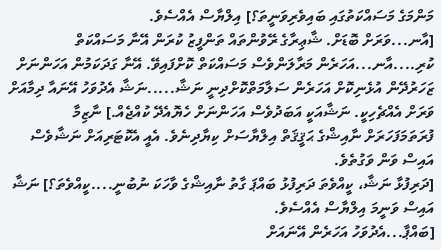މަންމަގެ މަސައްކަތުގައި ބައިވެރިވަނީތަ؟] އިލްޔާސް އެއްސެވެ.
[އާނ...ވަރަށް ބޮޑަށް. ޝާޢިރާގެ ރޭވުންތައް ތަންފީޒު ކުރަން އޭނާ މަސައްކަތް ކުރި....އާނ...އަހަރެން މަރާލަންވެސް މަސައްކަތް ކޮށްފައިވޭ. އޭނާ ގަދަކަމުން އަހަންނަށް ޒަހަރުދޭން އުޅެނިކޮށް އަހަރެން ސަލާމަތްކޮށްދިނީ ނަޝާ.....ނަޝާ އެދުވަހު އޭނައާ ދިމާއަށް ވަރަށް އެއްޗެހިކީ. ނަޝާއަކީ އަބަދުވެސް އަހަންނަށް ހެޔޮއެދޭ ކުއްޖެއް.] ނާޒިމާ ފުރަތަމަފަހަރަށް ނާއިޝްގެ ޙަޤީޤަތް އިލްޔާސަށް ކިޔާދިނެވެ. އެއީ އެކޮޓަރިއަށް ނަޝާވެސް އައިސް ވަން ވަގުތެވެ.
[ދަރިފުޅާ ނަޝާ، ކީއްވެތަ ދަރިފުޅު ބައްޕަ ގާތު ނާއިޝްގެ ވާހަކަ ނުބުނީ....ކީއްވެތަ؟] ނަޝާ އައިސް ވަނީމަ އިލްޔާސް އެއްސެވެ.
[ބައްޕާ...އެދުވަހު އަހަރެން އޭނައަށް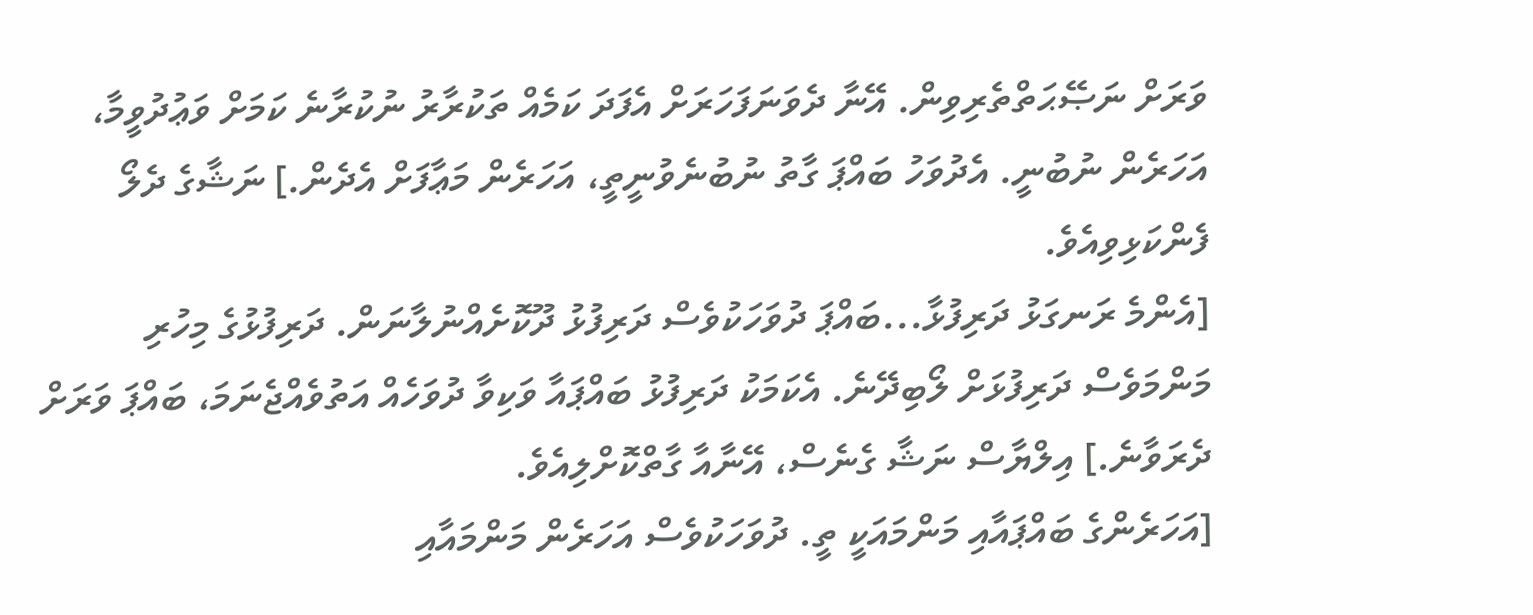ވަރަށް ނަޞޭޙަތްތެރިވިން. އޭނާ ދެވަނަފަހަރަށް އެފަދަ ކަމެއް ތަކުރާރު ނުކުރާނެ ކަމަށް ވަޢުދުވީމާ، އަހަރެން ނުބުނީ. އެދުވަހު ބައްޕަ ގާތު ނުބުނެވުނީތީ، އަހަރެން މަޢާފަށް އެދެން.] ނަޝާގެ ދެލޯ ފެންކަޅިވިއެވެ.
[އެންމެ ރަނގަޅު ދަރިފުޅާ...ބައްޕަ ދުވަހަކުވެސް ދަރިފުޅު ދޫކޮށެއްނުލާނަން. ދަރިފުޅުގެ މިހުރި މަންމަވެސް ދަރިފުޅަށް ލޯބިދޭނެ. އެކަމަކު ދަރިފުޅު ބައްޕައާ ވަކިވާ ދުވަހެއް އަތުވެއްޖެނަމަ، ބައްޕަ ވަރަށް ދެރަވާނެ.] އިލްޔާސް ނަޝާ ގެނެސް، އޭނާއާ ގާތްކޮށްލިއެވެ.
[އަހަރެންގެ ބައްޕައާއި މަންމައަކީ ތީ. ދުވަހަކުވެސް އަހަރެން މަންމައާއި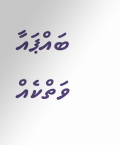ބައްޕައާ ވަތްކެއް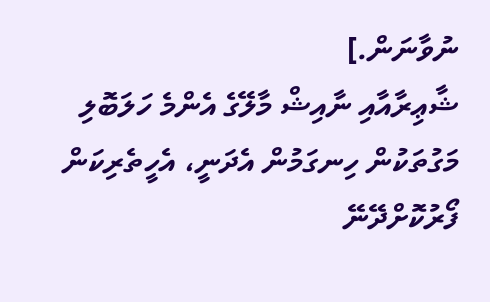ނުވާނަން.]
ޝާޢިރާއާއި ނާއިޝް މާލޭގެ އެންމެ ހަލަބޮލި މަގުތަކުން ހިނގަމުން އެދަނީ، އެހީތެރިކަން ފޯރުކޮށްދޭނޭ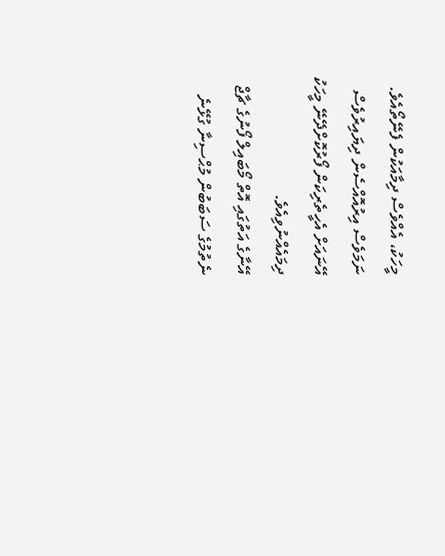މީހަކު، އެއްވެސް ދިމާއަކުން ފެނޭތޯއެވެ. ނަމަވެސް އިރުއޮއްސެން ދިޔައިރުވެސް އޭނައަށް އެހީތެރިކަން ފޯރުކޮށްދޭނޭ މީހަކު ދިމައެއްނުވިއެވެ.
އޭނާގެ އަތުގައި އޮތް މޯބައިލް ފޯނުގެ ޗާޖް ނެތުމުގެ ސަބަބުން މުޙްސިނާ ގުޅޭނެ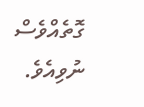ގޮތެއްވެސް ނުވިއެވެ.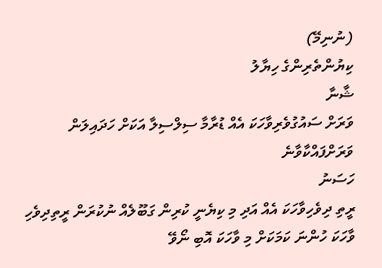(ނުނިމޭ)
ކިޔުންތެރިންގެ ހިޔާލު
ޝާނާ
ވަރަށް ސައުގުވެރިވާހަކަ އެއް ޑުރާމާ ސިލްސިލާ އަކަށް ހަދައިލަން ވަރަށްފައްކާވާނެ
ހަސަނު
ރީތި ދިވެހިވާހަކަ އެއް އަދި މި ކިޔެނީ ކުރިން ގަބޫލެއް ނުކުރަން ރީތިދިވެހި ވާހަކަ ހުންނަ ކަމަކަށް މި ވާހަކަ އޮބި ނޯވޭ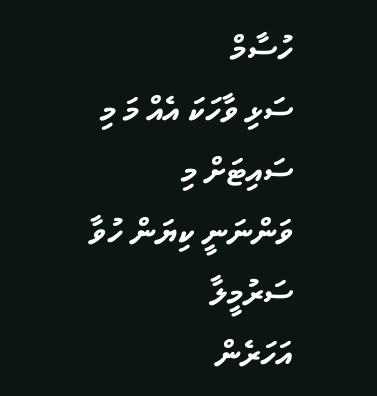ހުސާމް
ސަޅި ވާހަކަ އެއް މަ މި ސައިޓަށް މި ވަންނަނީ ކިޔަން ހުވާ
ސަރުމީލާ
އަހަރެން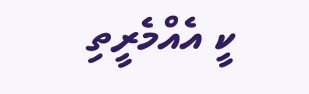ކީ އެއްމެރީތި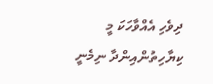ދިވެހި އެއްވާހަކަ މީ ކިޔާހިތުންއިންދާ ނިމެނީ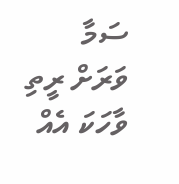ސަމާ
ވަރަށް ރީތި ވާހަކަ އެއް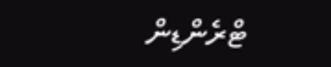ޓްރެންޑިން